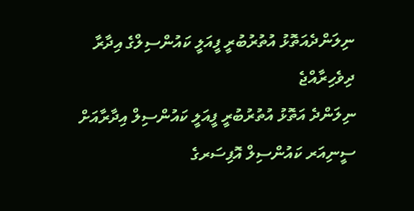ނިލަންދެއަތޮޅު އުތުރުބުރީ ފީއަލީ ކައުންސިލްގެ އިދާރާ
ދިވެހިރާއްޖެ
ނިލަންދެ އަތޮޅު އުތުރުބުރީ ފީއަލީ ކައުންސިލް އިދާރާއަށް ސީނިއަރ ކައުންސިލް އޮފިސަރގެ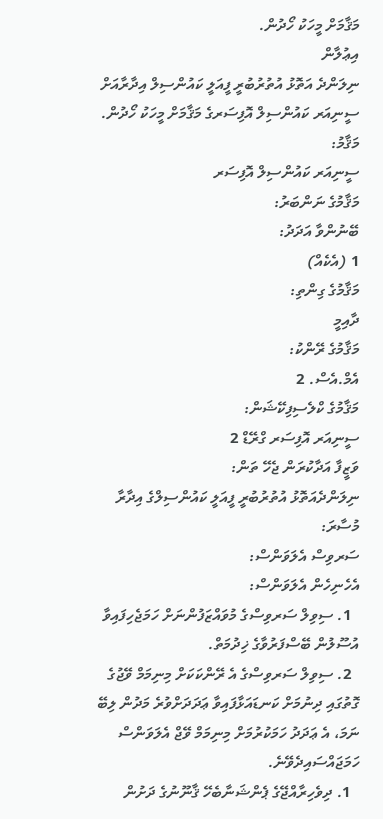މަޤާމަށް މީހަކު ހޯދުން.
އިޢުލާން
ނިލަންދެ އަތޮޅު އުތުރުބުރީ ފީއަލީ ކައުންސިލް އިދާރާއަށް ސީނިއަރ ކައުންސިލް އޮފިސަރގެ މަޤާމަށް މީހަކު ހޯދުން.
މަޤާމު:
ސީނިއަރ ކައުންސިލް އޮފިސަރ
މަޤާމުގެ ނަންބަރު:
ބޭނުންވާ އަދަދު:
1 (އެކެއް)
މަޤާމުގެ ގިންތި:
ދާއިމީ
މަޤާމުގެ ރޭންކު:
އެމް.އެސް. 2
މަޤާމުގެ ކްލެސިފިކޭޝަން:
ސީނިއަރ އޮފިސަރ ގްރޭޑް 2
ވަޒީފާ އަދާކުރަން ޖެހޭ ތަން:
ނިލަންދެއަތޮޅު އުތުރުބުރީ ފީއަލީ ކައުންސިލްގެ އިދާރާ
މުސާރަ:
ސަރވިސް އެލަވަންސް:
އެހެނިހެން އެލަވަންސް:
  1. ސިވިލް ސަރވިސްގެ މުވައްޒަފުންނަށް ހަމަޖެހިފައިވާ އުސޫލުން ބޭސްފަރުވާގެ ޚިދުމަތް.
  2. ސިވިލް ސަރވިސްގެ އެ ރޭންކަކަށް މިނިމަމް ވޭޖުގެ ގޮތުގައި ދިނުމަށް ކަނޑައަޅާފައިވާ ޢަދަދަށްވުރެ މަދުން ލިބޭ ނަމަ، އެ ޢަދަދު ހަމަކުރުމަށް މިނިމަމް ވޭޖް އެލަވަންސް ހަމަޖައްސައިދެވޭނެ.
  1. ދިވެހިރާއްޖޭގެ ޕެންޝަނާބެހޭ ޤާނޫނުގެ ދަށުން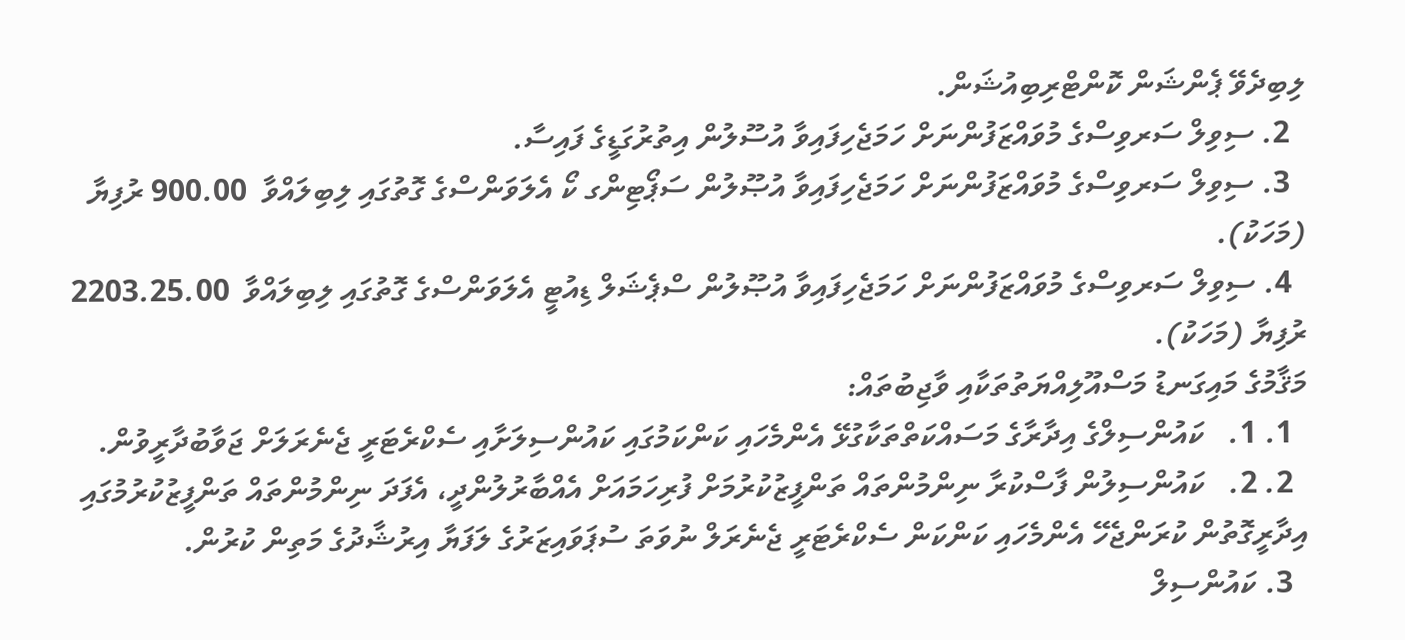ލިބިދެވޭ ޕެންޝަން ކޮންޓްރިބިއުޝަން.
  2. ސިވިލް ސަރވިސްގެ މުވައްޒަފުންނަށް ހަމަޖެހިފައިވާ އުސޫލުން އިތުރުގަޑީގެ ފައިސާ.
  3. ސިވިލް ސަރވިސްގެ މުވައްޒަފުންނަށް ހަމަޖެހިފައިވާ އުޞޫލުން ސަޕޯޓިންގ ކޯ އެލަވަންސްގެ ގޮތުގައި ލިބިލައްވާ  900.00 ރުފިޔާ (މަހަކު).
  4. ސިވިލް ސަރވިސްގެ މުވައްޒަފުންނަށް ހަމަޖެހިފައިވާ އުޞޫލުން ސްޕެޝަލް ޑިއުޓީ އެލަވަންސްގެ ގޮތުގައި ލިބިލައްވާ  2203.25.00 ރުފިޔާ (މަހަކު).
މަޤާމުގެ މައިގަނޑު މަސްއޫލިއްޔަތުތަކާއި ވާޖިބުތައް:
  1. 1.   ކައުންސިލްގެ އިދާރާގެ މަސައްކަތްތަކާގުޅޭ އެންމެހައި ކަންކަމުގައި ކައުންސިލަށާއި ސެކްރެޓަރީ ޖެނެރަލަށް ޖަވާބުދާރީވުން.
  2. 2.   ކައުންސިލުން ފާސްކުރާ ނިންމުންތައް ތަންފީޒުކުރުމަށް ފުރިހަމައަށް އެއްބާރުލުންދީ، އެފަދަ ނިންމުންތައް ތަންފީޒުކުރުމުގައި އިދާރީގޮތުން ކުރަންޖެހޭ އެންމެހައި ކަންކަން ސެކްރެޓަރީ ޖެނެރަލް ނުވަތަ ސުޕަވައިޒަރުގެ ލަފަޔާ އިރުޝާދުގެ މަތިން ކުރުން.
  3. ކައުންސިލް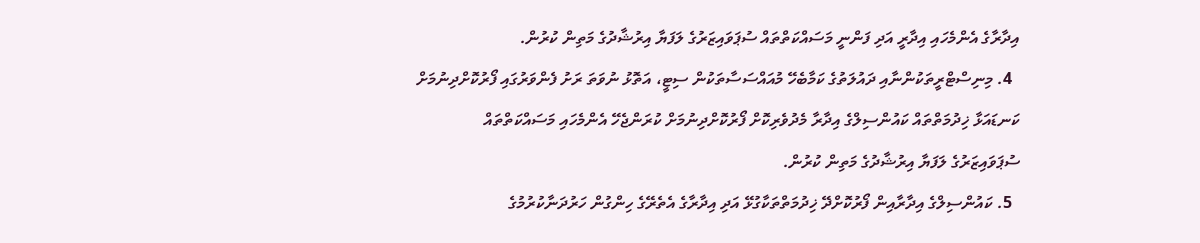އިދާރާގެ އެންމެހައި އިދާރީ އަދި ފަންނީ މަސައްކަތްތައް ސުޕަވައިޒަރުގެ ލަފަޔާ އިރުޝާދުގެ މަތިން ކުރުން.
  4. މިނިސްޓްރީތަކުންނާއި ދައުލަތުގެ ކަމާބެހޭ މުއައްސަސާތަކުން ސިޓީ، އަތޮޅު ނުވަތަ ރަށު ފެންވަރުގައި ފޯރުކޮށްދިނުމަށް ކަނޑައަޅާ ޚިދުމަތްތައް ކައުންސިލްގެ އިދާރާ މެދުވެރިކޮށް ފޯރުކޮށްދިނުމަށް ކުރަންޖެހޭ އެންމެހައި މަސައްކަތްތައް ސުޕަވައިޒަރުގެ ލަފަޔާ އިރުޝާދުގެ މަތިން ކުރުން.
  5. ކައުންސިލްގެ އިދާރާއިން ފޯރުކޮށްދޭ ޚިދުމަތްތަކާގުޅޭ އަދި އިދާރާގެ އެތެރޭގެ ހިންގުން ހަރުދަނާކުރުމުގެ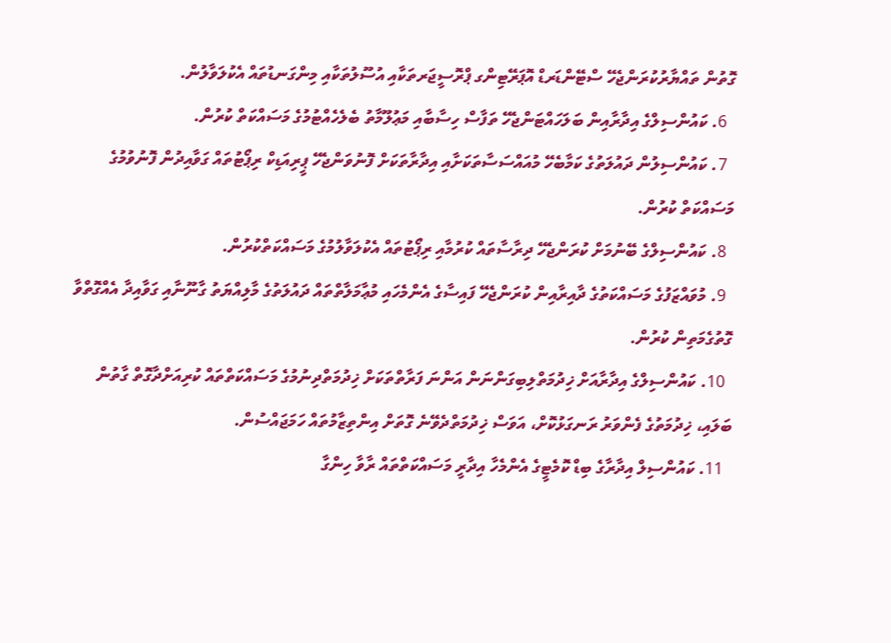ގޮތުން ތައްޔާރުކުރަންޖެހޭ ސްޓޭންޑަރޑް އޮޕަރޭޓިންގ ޕްރޮސީޖަރތަކާއި އުސޫލުތަކާއި މިންގަނޑުތައް އެކުލަވާލުން.
  6. ކައުންސިލްގެ އިދާރާއިން ބަލަހައްޓަންޖެހޭ ތަފާސް ހިސާބާއި މަޢުލޫމާތު ބެލެހެއްޓުމުގެ މަސައްކަތް ކުރުން.
  7. ކައުންސިލުން ދައުލަތުގެ ކަމާބެހޭ މުއައްސަސާތަކަށާއި އިދާރާތަކަށް ފޮނުވަންޖެހޭ ޕީރިއަޑިކް ރިޕޯޓުތައް ގަވާއިދުން ފޮނުވުމުގެ މަސައްކަތް ކުރުން.
  8. ކައުންސިލްގެ ބޭނުމަށް ކުރަންޖެހޭ ދިރާސާތައް ކުރުމާއި ރިޕޯޓުތައް އެކުލަވާލުމުގެ މަސައްކަތްކުރުން.
  9. މުވައްޒަފުގެ މަސައްކަތުގެ ދާއިރާއިން ކުރަންޖެހޭ ފައިސާގެ އެންމެހައި މުޢާމަލާތްތައް ދައުލަތުގެ މާލިއްޔަތު ގާނޫނާއި ގަވާއިދާ އެއްގޮތްވާ ގޮތުގެމަތިން ކުރުން.
  10. ކައުންސިލްގެ އިދާރާއަށް ޚިދުމަތްލިބިގަންނަން އަންނަ ފަރާތްތަކަށް ޚިދުމަތްދިނުމުގެ މަސައްކަތްތައް ކުރިއަށްދާގޮތް ގާތުން ބަލައި، ޚިދުމަތުގެ ފެންވަރު ރަނގަޅުކޮށް، އަވަސް ޚިދުމަތްދެވޭނެ ގޮތަށް އިންތިޒާމުތައް ހަމަޖައްސުން.
  11. ކައުންސިލް އިދާރާގެ ބިޑް ކޮމެޓީގެ އެންމެހާ އިދާރީ މަސައްކަތްތައް ރާވާ ހިންގާ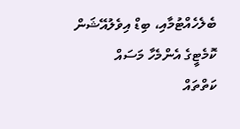ބެލެހެއްޓުމާއި، ބިޑް އިވެލުއޭޝަން ކޮމެޓީގެ އެންމެހާ މަސައް
ކަތްތައް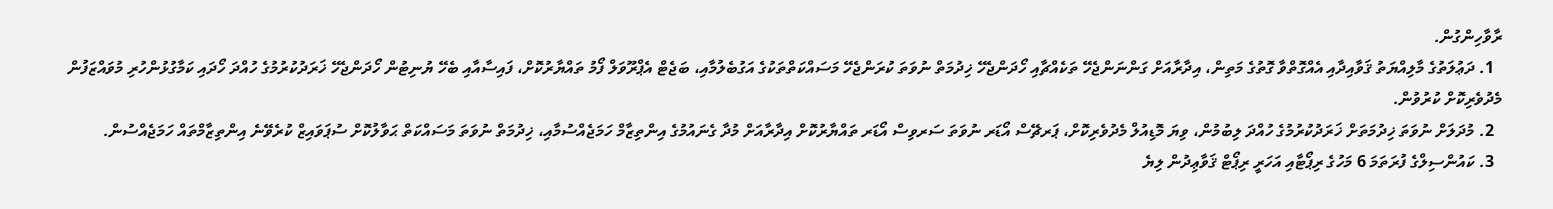ރާވާހިންގުން.
  1. ދަޢުލަތުގެ މާލިއްޔަތު ޤަވާއިދާއި އެއްގޮތްވާ ގޮތުގެ މަތިން، އިދާރާއަށް ގަންނަންޖެހޭ ތަކެއްޗާއި ހޯދަންޖެހޭ ޚިދުމަތް ނުވަތަ ކުރަންޖެހޭ މަސައްކަތްތަކުގެ އަގުބެލުމާއި، ބަޖެޓް އެޕްރޫވަލް ފޯމު ތައްޔާރުކޮށް، ފައިސާއާއި ބެހޭ ޔުނިޓުން ހޯދަންޖެހޭ ޚަރަދުކުރުމުގެ ހުއްދަ ހޯދައި ކަމާގުޅުންހުރި މުވައްޒަފުން މެދުވެރިކޮށް ކުރުވުން.
  2. މުދަލަށް ނުވަތަ ޚިދުމަތަށް ޚަރަދުކުރުމުގެ ހުއްދަ ލިބުމުން، ވިޔަ މޮޑިއުލް މެދުވެރިކޮށް، ޕަރޗޭސް އޯޑަރ ނުވަތަ ސަރވިސް އޯޑަރ ތައްޔާރުކޮށް އިދާރާއަށް މުދާ ގެނައުމުގެ އިންތިޒާމް ހަމަޖެއްސުމާއި، ޚިދުމަތް ނުވަތަ މަސައްކަތް ޙަވާލުކޮށް ސުޕަވައިޒް ކުރެވޭނެ އިންތިޒާމްތައް ހަމަޖެއްސުން.
  3. ކައުންސިލްގެ ފުރަތަމަ 6 މަހުގެ ރިޕޯޓާއި އަހަރީ ރިޕޯޓް ޤަވާޢިދުން ލިޔެ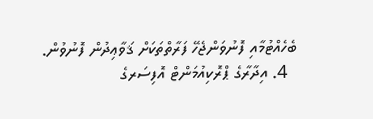ބެހެއްޓުމާއި ފޮނުވަންޖެހޭ ފަރާތްތަކަށް ޤަވާޢިދުން ފޮނުވުން.
  4. އިދާރާގެ ޕްރޮކިއުމަންޓް އޮފިސަރގެ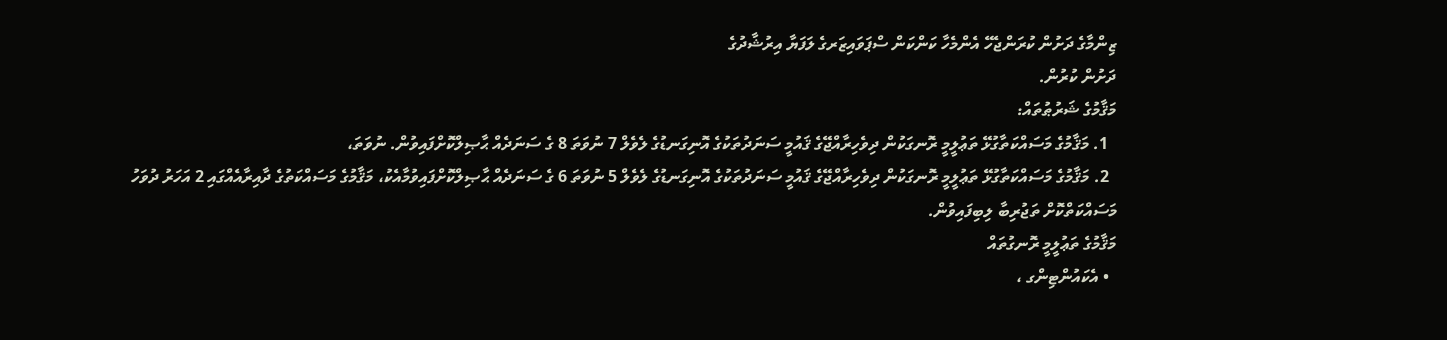ޒިންމާގެ ދަށުން ކުރަންޖެހޭ އެންމެހާ ކަންކަން ސްޕަވައިޒަރގެ ލަފަޔާ އިރުޝާދުގެ
ދަށުން ކުރުން.
މަޤާމުގެ ޝަރުޠުތައް:
  1. މަޤާމުގެ މަސައްކަތާގުޅޭ ތަޢުލީމީ ރޮނގަކުން ދިވެހިރާއްޖޭގެ ޤައުމީ ސަނަދުތަކުގެ އޮނިގަނޑުގެ ލެވެލް 7 ނުވަތަ 8 ގެ ސަނަދެއް ޙާޞިލްކޮށްފައިވުން. ނުވަތަ،
  2. މަޤާމުގެ މަސައްކަތާގުޅޭ ތަޢުލީމީ ރޮނގަކުން ދިވެހިރާއްޖޭގެ ޤައުމީ ސަނަދުތަކުގެ އޮނިގަނޑުގެ ލެވެލް 5 ނުވަތަ 6 ގެ ސަނަދެއް ޙާޞިލްކޮށްފައިވުމާއެކު، މަޤާމުގެ މަސައްކަތުގެ ދާއިރާއެއްގައި 2 އަހަރު ދުވަހު މަސައްކަތްކޮށް ތަޖުރިބާ ލިބިފައިވުން.
މަޤާމުގެ ތަޢުލީމީ ރޮނގުތައް
  • އެކައުންޓިންގ ،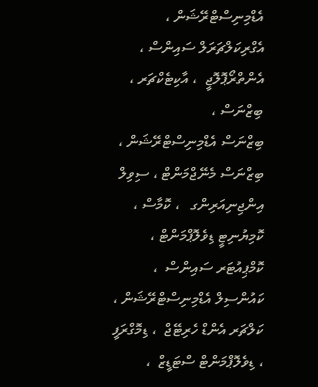އެޑްމިނިސްޓްރޭޝަން ، އެގްރިކަލްޗަރަލް ސައިންސް ، އެންތްރޯޕޮލޮޖީ  ، އާކިޓެކްޗަރ ، ބިޒްނަސް ،
ބިޒްނަސް އެޑްމިނިސްޓްރޭޝަން ، ބިޒްނަސް މެނޭޖްމަންޓް ، ސިވިލް އިންޖިނިއަރިންގ   ، ކޮމާސް ، ކޮމިޔުނިޓީ ޑިވެލޮޕްމަންޓް ، ކޮމްޕިއުޓަރ ސައިންސް  ، ކައުންސިލް އެޑްމިނިސްޓްރޭޝަން ، ކަލްޗަރ އެންޑް ހެރިޓޭޖް  ، ޑިމޮގްރަފީ ، ޑިވެލޮޕްމަންޓް ސްޓަޑީޒް  ،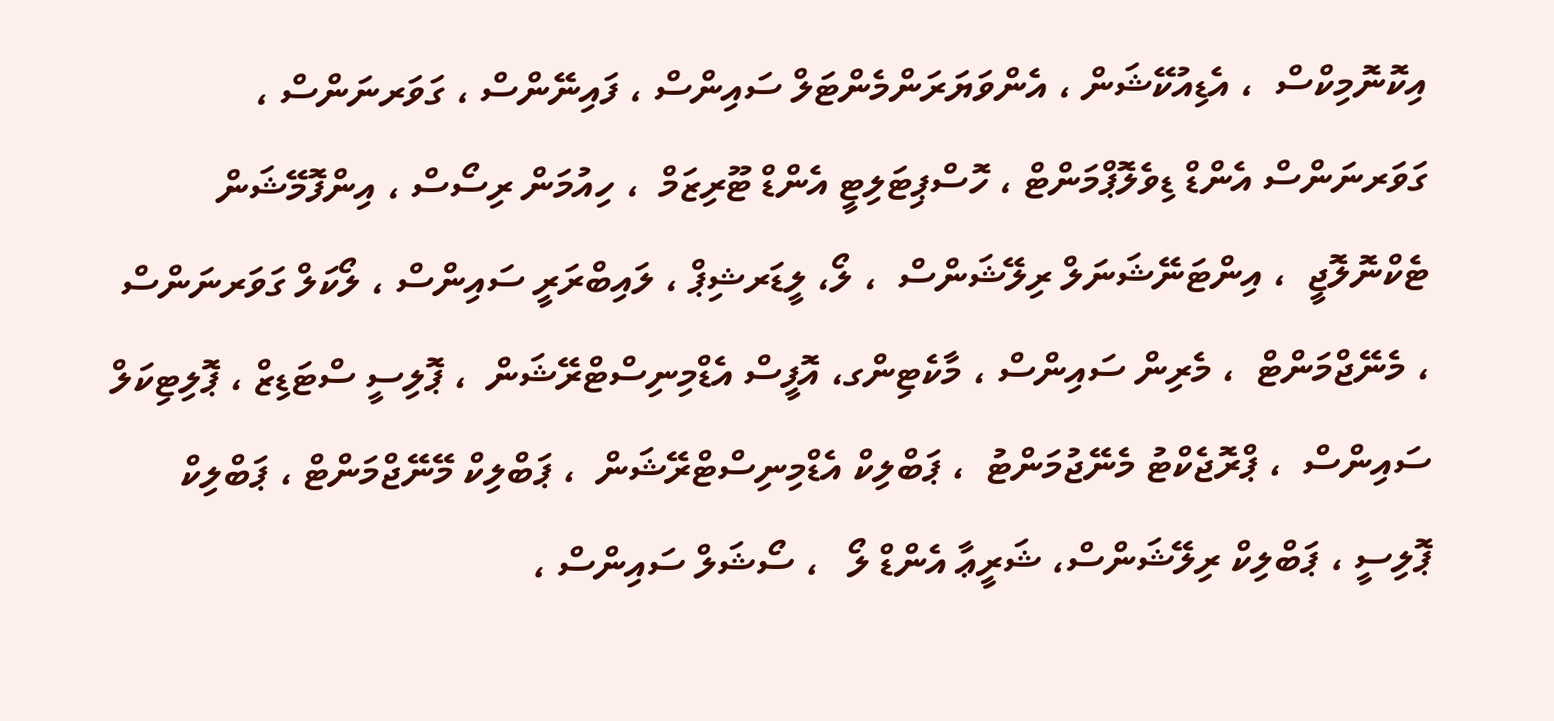އިކޮނޮމިކްސް  ، އެޑިއުކޭޝަން ، އެންވަޔަރަންމެންޓަލް ސައިންސް ، ފައިނޭންސް ، ގަވަރނަންސް ، ގަވަރނަންސް އެންޑް ޑިވެލޮޕްމަންޓް ، ހޮސްޕިޓަލިޓީ އެންޑް ޓޫރިޒަމް  ، ހިއުމަން ރިސޯސް ، އިންފޮމޭޝަން ޓެކްނޮލޮޖީ  ، އިންޓަނޭޝަނަލް ރިލޭޝަންސް  ، ލޯ، ލީޑަރޝިޕް ، ލައިބްރަރީ ސައިންސް ، ލޯކަލް ގަވަރނަންސް ، މެނޭޖްމަންޓް  ، މެރިން ސައިންސް ، މާކެޓިންގ، އޮފީސް އެޑްމިނިސްޓްރޭޝަން  ، ޕޮލިސީ ސްޓަޑިޒް ، ޕޮލިޓިކަލް ސައިންސް  ، ޕްރޮޖެކްޓު މެނޭޖުމަންޓު  ، ޕަބްލިކް އެޑްމިނިސްޓްރޭޝަން  ، ޕަބްލިކް މޭނޭޖްމަންޓް ، ޕަބްލިކް ޕޮލިސީ ، ޕަބްލިކް ރިލޭޝަންސް، ޝަރީޢާ އެންޑް ލޯ   ، ސޯޝަލް ސައިންސް ،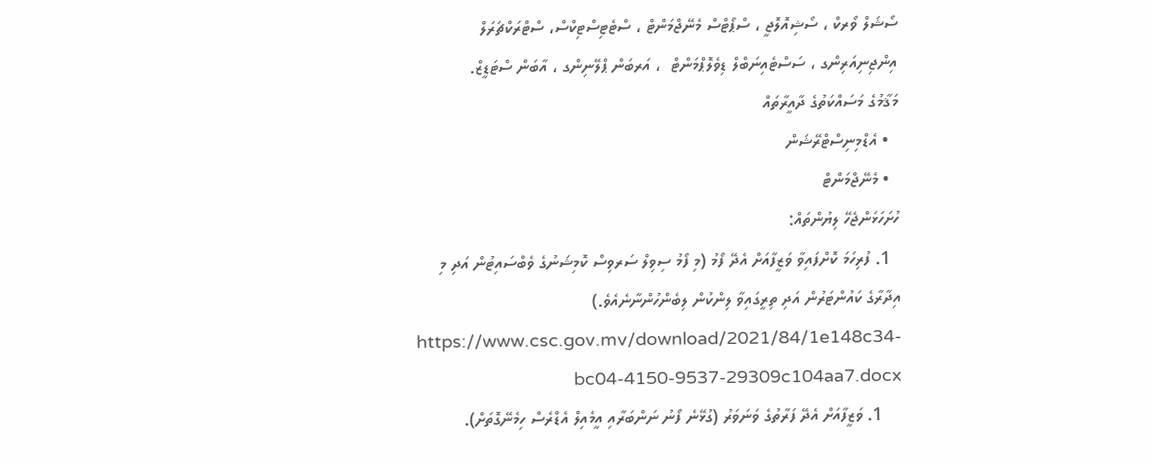ސޯޝަލް ވޯރކް ، ސޯޝިއޮލޮޖީ ، ސްޕޯޓްސް މެނޭޖްމަންޓް ، ސްޓެޓިސްޓިކްސް، ސްޓްރަކްޗަރަލް އިންޖިނިއަރިންގ ، ސަސްޓެއިނަބްލް ޑިވެލޮޕްމަންޓް  ، އަރބަން ޕްލޭނިންގ ، އާބަން ސްޓަޑީޒް.
މަޤާމުގެ މަސައްކަތުގެ ދާއީރާތައް
  • އެޑްމިނިސްޓްރޭޝަން
  • މެނޭޖްމަންޓް
ހުށަހަޅަންޖެހޭ ލިޔުންތައް:
  1. ފުރިހަމަ ކޮށްފައިވާ ވަޒީފާއަށް އެދޭ ފޯމު (މި ފޯމު ސިވިލް ސަރވިސް ކޮމިޝަނުގެ ވެބްސައިޓުން އަދި މި އިދާރާގެ ކައުންޓަރުން އަދި ތިރީގައިވާ ލިންކުން ލިބެންހުންނާނެއެވެ.)  https://www.csc.gov.mv/download/2021/84/1e148c34-bc04-4150-9537-29309c104aa7.docx
    1. ވަޒީފާއަށް އެދޭ ފަރާތުގެ ވަނަވަރު (ގުޅޭނެ ފޯނު ނަންބަރާއި އީމެއިލް އެޑްރެސް ހިމެނޭގޮތަށް).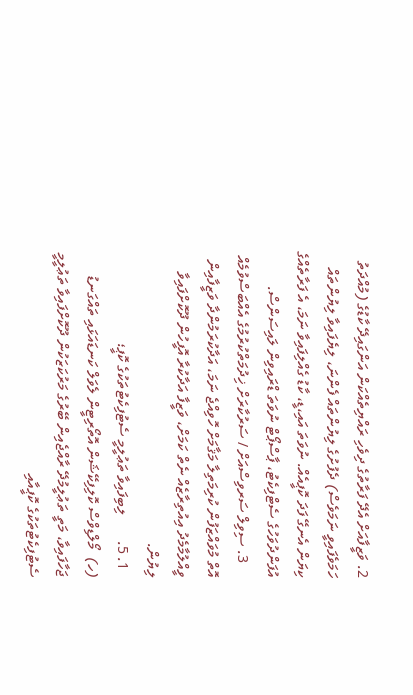2. ވަޒީފާއަށް އެދޭ ފަރާތުގެ ދިވެހި ރައްޔިތެއްކަން އަންގައިދޭ ކާޑުގެ (މުއްދަތު ހަމަވެފައިވީ ނަމަވެސް) ދެފުށުގެ ލިޔުންތައް ފެންނަ، ލިޔެފައިވާ ލިޔުންތައް ކިޔަން އެނގޭ ފަދަ ކޮޕީއެއް. ނުވަތަ އައި،ޑީ، ކާޑު ގެއްލިފައިވާ ނަމަ، އެ ފަރާތެއްގެ އުފަންދުވަހުގެ ސެޓްފިކެޓު، ޕާސްޕޯޓް ނުވަތަ ޑްރައިވިން ލައިސަންސް.
    3. ސިވިލް ސަރވިސްއަށް / ސަރުކާރަށް ޚިދުމަތްކުރުމުގެ އެއްބަސްވުމެއް އޮތް މުވައްޒަފުން ކުރިމަތިލާ މަޤާމަށް ހޮވިއްޖެ ނަމަ، އަދާކުރަމުންދާ ވަޒީފާއިން ވީއްލުމާމެދު އިއުތިރާޒެއް ނެތް ކަމަށް، ވަޒީފާ އަދާކުރާ އޮފީހުން ދޫކޮށްފައިވާ ލިޔުން.
  1. 5.       ލިބިފައިވާ ތަޢުލީމީ ސެޓުފިކެޓުތަކުގެ ކޮޕީ؛
(ހ)  މޯލްޑިވްސް ކޮލިފިކޭޝަން އޮތޯރިޓީން ލެވަލް ކަނޑައަޅައި ތައްގަނޑު ޖަހާފައިވާ، މަތީ ތަޢުލީމުދޭ ރާއްޖެއިން ބޭރުގެ މަރުކަޒަކުން ދޫކޮށްފައިވާ ތަޢުލީމީ ސެޓުފިކެޓުތަކުގެ ކޮޕީއާއި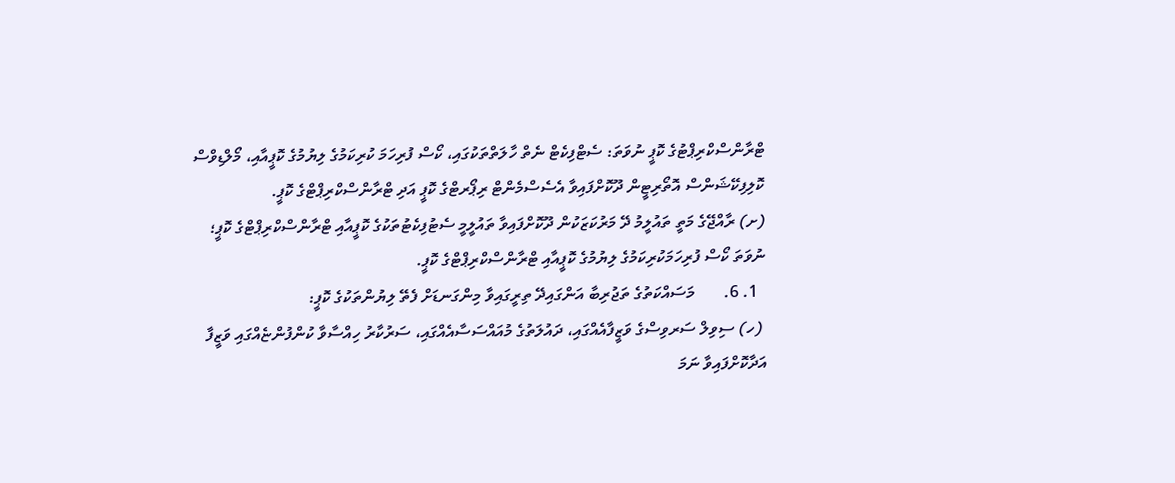ޓްރާންސްކްރިޕްޓުގެ ކޮޕީ ނުވަތަ: ސެޓްފިކެޓް ނެތް ހާލަތްތަކުގައި، ކޯސް ފުރިހަމަ ކުރިކަމުގެ ލިޔުމުގެ ކޮޕީއާއި، މޯލްޑިވްސް ކޮލިފިކޭޝަންސް އޮތޯރިޓީން ދޫކޮށްފައިވާ އެސެސްމެންޓް ރިޕޯރޓްގެ ކޮޕީ އަދި ޓްރާންސްކްރިޕްޓްގެ ކޮޕީ.
(ށ) ރާއްޖޭގެ މަތީ ތައުލީމު ދޭ މަރުކަޒަކުން ދޫކޮށްފައިވާ ތައުލީމީ ސެޓުފިކެޓުތަކުގެ ކޮޕީއާއި ޓްރާންސްކްރިޕްޓްގެ ކޮޕީ؛ ނުވަތަ ކޯސް ފުރިހަމަކުރިކަމުގެ ލިޔުމުގެ ކޮޕީއާއި ޓްރާންސްކްރިޕްޓްގެ ކޮޕީ.
  1. 6.       މަސައްކަތުގެ ތަޖުރިބާ އަންގައިދޭ ތިރީގައިވާ މިންގަނޑަށް ފެތޭ ލިޔުންތަކުގެ ކޮޕީ:
 (ހ) ސިވިލް ސަރވިސްގެ ވަޒީފާއެއްގައި، ދައުލަތުގެ މުއައްސަސާއެއްގައި، ސަރުކާރު ހިއްސާވާ ކުންފުންޏެއްގައި ވަޒީފާ އަދާކޮށްފައިވާ ނަމަ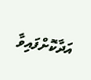އަދާކޮށްފައިވާ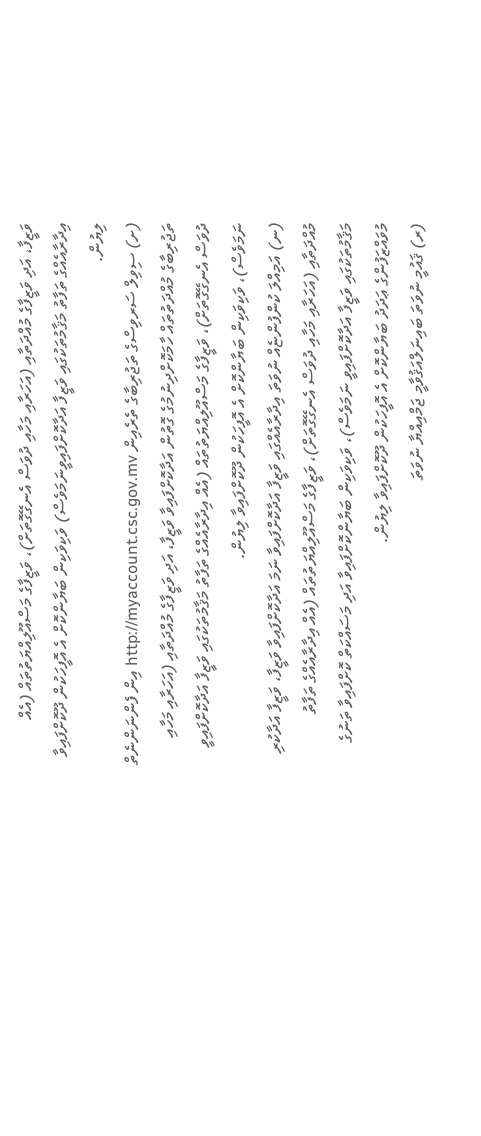ވަޒީފާ، އަދި ވަޒީފާގެ މުއްދަތާއި (އަހަރާއި މަހާއި ދުވަސް އެނގޭގޮތަށް)، ވަޒީފާގެ މަސްއޫލިއްޔަތުތައް (އެއް އިދާރާއެއްގެ ތަފާތު މަޤާމުތަކުގައި ވަޒީފާ އަދާކޮށްފައިވީނަމަވެސް) ވަކިވަކިން ބަޔާންކޮށް އެ އޮފީހަކުން ދޫކޮށްފައިވާ ލިޔުން.
(ށ) ސިވިލް ސަރވިސްގެ ތަޖުރިބާގެ ތެރެއިން http://myaccount.csc.gov.mv އިން ފެންނަންނެތް ތަޖުރިބާގެ މުއްދަތުތައް ހާމަކޮށްދިނުމުގެ ގޮތުން އަދާކޮށްފައިވާ ވަޒީފާ، އަދި ވަޒީފާގެ މުއްދަތާއި (އަހަރާއި މަހާއި ދުވަސް އެނގޭގޮތަށް)، ވަޒީފާގެ މަސްއޫލިއްޔަތުތައް (އެއް އިދާރާއެއްގެ ތަފާތު މަޤާމުތަކުގައި ވަޒީފާ އަދާކޮށްފައިވީ ނަމަވެސް)، ވަކިވަކިން ބަޔާންކޮށް އެ އޮފީހަކުން ދޫކޮށްފައިވާ ލިޔުން.
(ނ) އަމިއްލަ ކުންފުންޏެއް ނުވަތަ އިދާރާއެއްގައި ވަޒީފާ އަދާކޮށްފައިވާ ނަމަ އަދާކޮށްފައިވާ ވަޒީފާ، ވަޒީފާ އަދާކުރި މުއްދަތާއި (އަހަރާއި މަހާއި ދުވަސް އެނގޭގޮތަށް)، ވަޒީފާގެ މަސްއޫލިއްޔަތުތައް (އެއް އިދާރާއެއްގެ ތަފާތު މަޤާމުތަކުގައި ވަޒީފާ އަދާކޮށްފައިވީ ނަމަވެސް)، ވަކިވަކިން ބަޔާންކޮށްފައިވާ އަދި މަސައްކަތް ކޮށްފައިވާ ތަނުގެ މުވައްޒަފުންގެ ޢަދަދު ބަޔާންކޮށް އެ އޮފީހަކުން ދޫކޮށްފައިވާ ލިޔުން.
(ރ) ޤައުމީ ނުވަތަ ބައިނަލްއަޤުވާމީ ޖަމްއިއްޔާ ނުވަތަ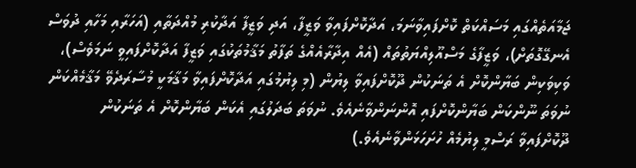ޖަމާއަތެއްގައި މަސައްކަތް ކޮށްފައިވާނަމަ، އަދާކޮށްފައިވާ ވަޒީފާ، އަދި ވަޒީފާ އަދާކުރި މުއްދަތާއި (އަހަރާއި މަހާއި ދުވަސް އެނގޭގޮތަށް)، ވަޒީފާގެ މަސްއޫލިއްޔަތުތައް (އެއް އިދާރާއެއްގެ ތަފާތު މަޤާމުތަކުގައި ވަޒީފާ އަދާކޮށްފައިވީ ނަމަވެސް)، ވަކިވަކިން ބަޔާންކޮށް އެ ތަނަކުން ދޫކޮށްފައިވާ ލިޔުން (މި ލިޔުމުގައި އަދާކޮށްފައިވާ މަޤާމަކީ މުސާރަދެވޭ މަޤާމެއްކަން ނުވަތަ ނޫންކަން ބަޔާންކޮށްފައި އޮންނަންވާނެއެވެ. ނުވަތަ ބަދަލުގައި އެކަން ބަޔާންކޮށް އެ ތަނަކުން ދޫކޮށްފައިވާ ރަސްމީ ލިޔުމެއް ހުށަހަޅަންވާނެއެވެ.)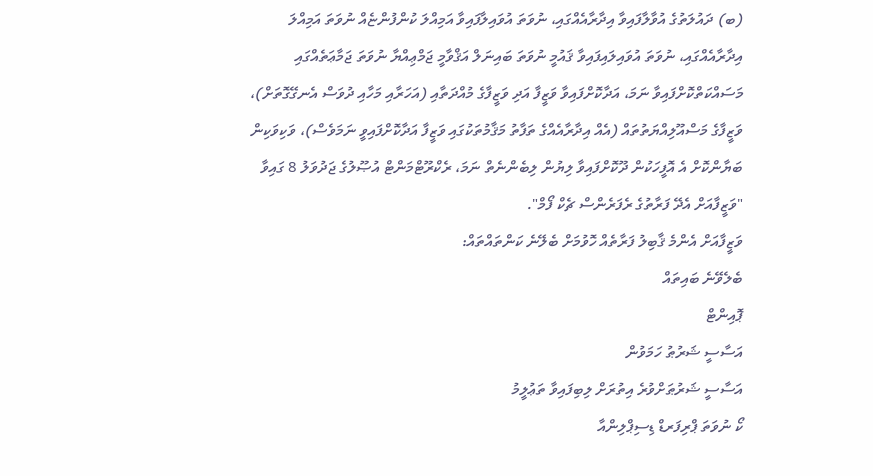(ބ) ދައުލަތުގެ އުވާލާފައިވާ އިދާރާއެއްގައި، ނުވަތަ އުވައިލާފައިވާ އަމިއްލަ ކުންފުންޏެއް ނުވަތަ އަމިއްލަ އިދާރާއެއްގައި، ނުވަތަ އުވައިލައިފައިވާ ޤައުމީ ނުވަތަ ބައިނަލް އަޤްވާމީ ޖަމްޢިއްޔާ ނުވަތަ ޖަމާޢަތެއްގައި މަސައްކަތްކޮށްފައިވާ ނަމަ، އަދާކޮށްފައިވާ ވަޒީފާ އަދި ވަޒީފާގެ މުއްދަތާއި (އަހަރާއި މަހާއި ދުވަސް އެނގޭގޮތަށް)، ވަޒީފާގެ މަސްއޫލިއްޔަތުތައް (އެއް އިދާރާއެއްގެ ތަފާތު މަޤާމުތަކުގައި ވަޒީފާ އަދާކޮށްފައިވީ ނަމަވެސް)، ވަކިވަކިން ބަޔާންކޮށް އެ އޮފީހަކުން ދޫކޮށްފައިވާ ލިޔުން ލިބެންނެތް ނަމަ، ރެކްރޫޓްމަންޓް އުޞޫލުގެ ޖަދުވަލު 8 ގައިވާ "ވަޒީފާއަށް އެދޭ ފަރާތުގެ ރެފަރެންސް ޗެކް ފޯމް".
ވަޒީފާއަށް އެންމެ ޤާބިލު ފަރާތެއް ހޮވުމަށް ބެލޭނެ ކަންތައްތައް:
ބެލެވޭނެ ބައިތައް
ޕޮއިންޓް
އަސާސީ ޝަރުޠު ހަމަވުން
އަސާސީ ޝަރުޠަށްވުރެ އިތުރަށް ލިބިފައިވާ ތަޢުލީމު
ކޯ ނުވަތަ ޕްރިފަރޑް ޑިސިޕްލިންއާ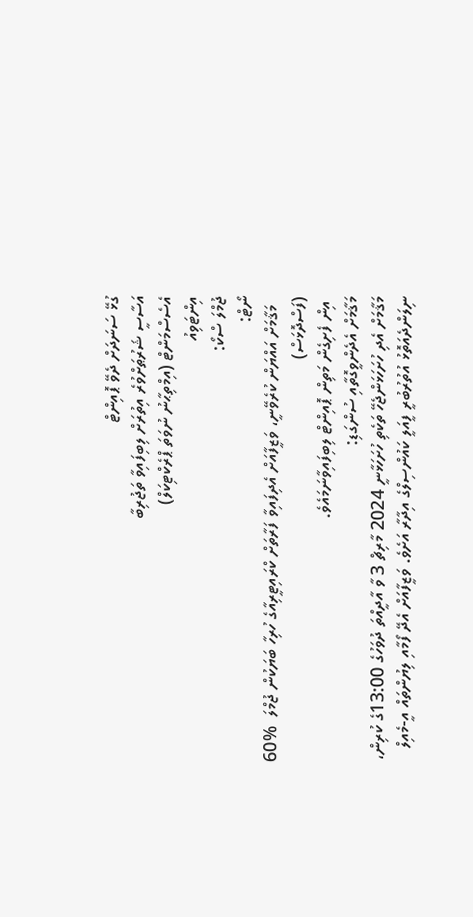ގުޅޭ ސަނަދަށް ދެވޭ ޕޮއިންޓް
އަސާސީ ޝަރުޠަށްވުރެ އިތުރަށް ލިބިފައިވާ ތަޖުރިބާ
އެސެސްމަންޓް (އިމްތިޙާނު ނުވަތަ ޕްރެކްޓިކަލް)
އިންޓަވިއު
ޖުމްލަ ސްކޯ:
ނޯޓް:
  މަޤާމަށް އައްޔަން ކުރެވޭނީ، ވަޒީފާއަށް އެދިފައިވާ ފަރާތަށް ކްރައިޓީރިއާގެ ހުރިހާ ބަޔަކުން ޖުމްލަ  %60 (ފަސްދޮޅަސް)
 އިން ފެށިގެން މަތިން ޕޮއިންޓް ލިބިފައިވާނަމައެވެ.
މަޤާމަށް އެދެންވީގޮތާއި ސުންގަޑި:
މަޤާމަށް އެދި ހުށަހަޅަންޖެހޭ ތަކެތި ހުށަހަޅާނީ 2024 މާރިޗް 3 ވާ އާދީއްތަ ދުވަހުގެ 13:00ގެ ކުރިން، ނިލަންދެއަތޮޅު އުތުރުބުރީ ފީއަލީ ކައުންސިލްގެ އިދާރާ އަށެވެ. ވަޒީފާއަށް އެދޭ ފޯމާއި ލިޔުންތައް އީ-މެއިލް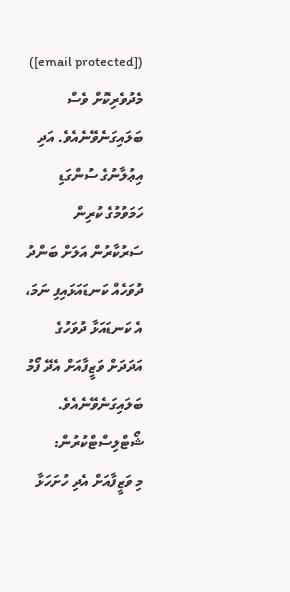([email protected]) މެދުވެރިކޮށް ވެސް ބަލައިގަނެވޭނެއެވެ. އަދި އިޢުލާނުގެ ސުންގަޑި ހަމަވުމުގެ ކުރިން ސަރުކާރުން އަލަށް ބަންދު ދުވަހެއް ކަނޑައަޅައިފި ނަމަ، އެ ކަނޑައަޅާ ދުވަހުގެ އަދަދަށް ވަޒީފާއަށް އެދޭ ފޯމު ބަލައިގަނެވޭނެއެވެ.
ޝޯޓްލިސްޓްކުރުން:
މި ވަޒީފާއަށް އެދި ހުށަހަޅާ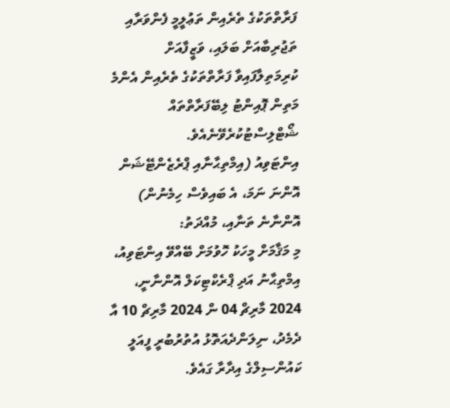ފަރާތްތަކުގެ ތެރެއިން ތަޢުލީމީ ފެންވަރާއި ތަޖުރިބާއަށް ބަލައި، ވަޒީފާއަށް ކުރިމަތިލާފައިވާ ފަރާތްތަކުގެ ތެރެއިން އެންމެ މަތިން ޕޮއިންޓު ލިބޭފަރާތްތައް ޝޯޓްލިސްޓުކުރެވޭނެއެވެ.
އިންޓަވިއު (އިމްތިޙާނާއި ޕްރެޒެންޓޭޝަން އޮންނަ ނަމަ، އެ ބައިވެސް ހިމެނުން) އޮންނާނެ ތަނާއި، މުއްދަތު:
މި މަޤާމަށް މީހަކު ހޮވުމަށް ބޭއްވޭ އިންޓަވިއު، އިމްތިޙާނު އަދި ޕްރެކްޓިކަލް އޮންނާނީ، 2024 މާރިޗް 04 ން 2024 މާރިޗް 10 އާ ދެމެދު، ނިލަންދެއަތޮޅު އުތުރުބުރީ ފީއަލީ ކައުންސިލްގެ އިދާރާ ގައެވެ.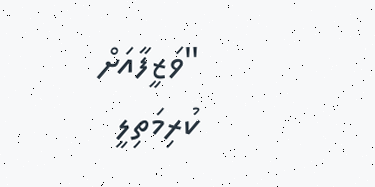"ވަޒީފާއަށް ކުރިމަތިލީ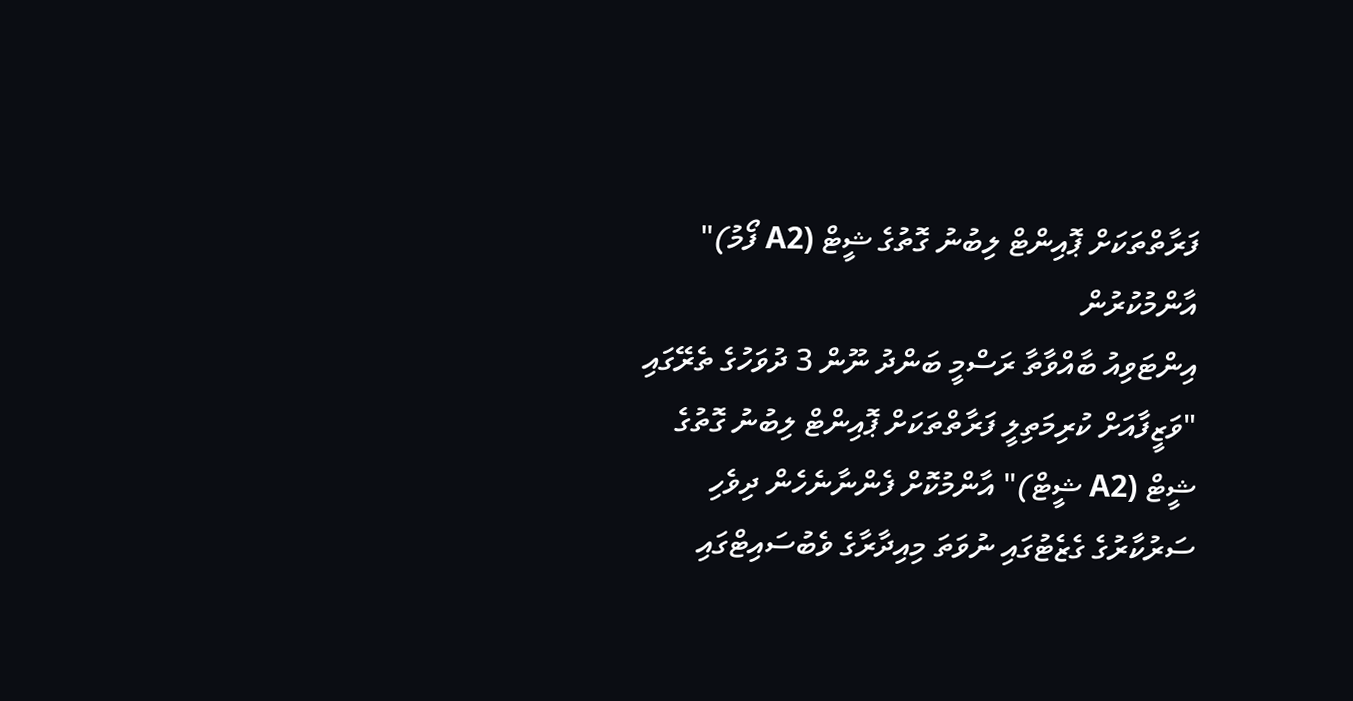ފަރާތްތަކަށް ޕޮއިންޓް ލިބުނު ގޮތުގެ ޝީޓް (A2 ފޯމު)" އާންމުކުރުން
އިންޓަވިއު ބާއްވާތާ ރަސްމީ ބަންދު ނޫން 3 ދުވަހުގެ ތެރޭގައި "ވަޒީފާއަށް ކުރިމަތިލީ ފަރާތްތަކަށް ޕޮއިންޓް ލިބުނު ގޮތުގެ ޝީޓް (A2 ޝީޓް)" އާންމުކޮށް ފެންނާނެހެން ދިވެހި ސަރުކާރުގެ ގެޒެޓުގައި ނުވަތަ މިއިދާރާގެ ވެބުސައިޓްގައި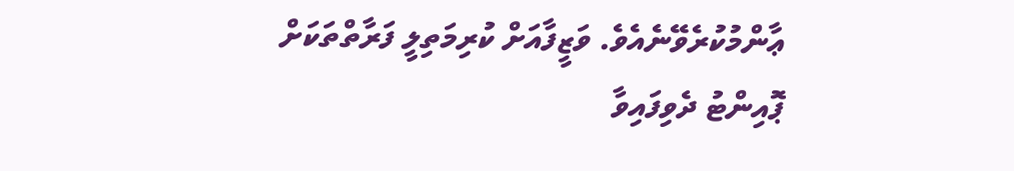ޢާންމުކުރެވޭނެއެވެ. ވަޒީފާއަށް ކުރިމަތިލީ ފަރާތްތަކަށް ޕޮއިންޓު ދެވިފައިވާ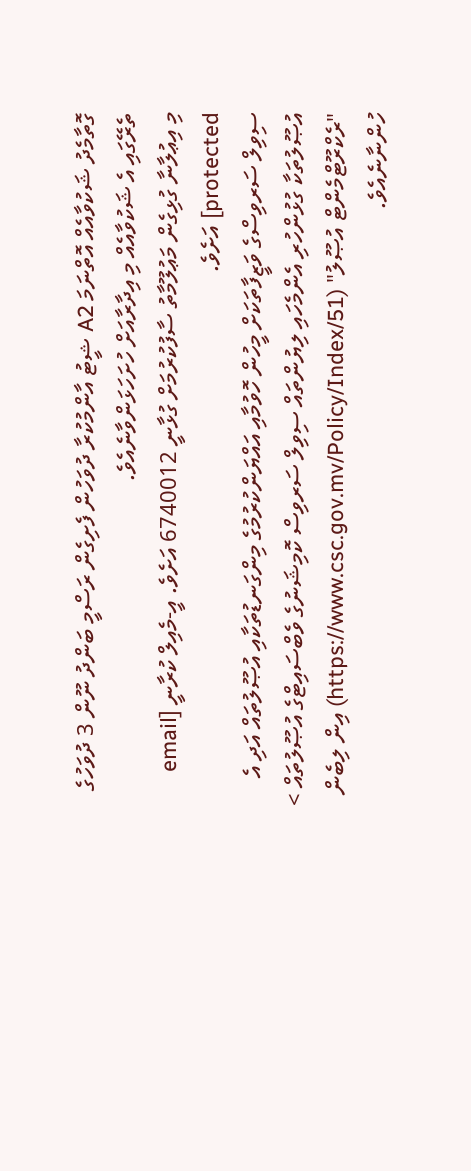ގޮތާމެދު ޝަކުވާއެއް އޮތްނަމަ A2 ޝީޓު އާންމުކުރާ ދުވަހުން ފެށިގެން ރަސްމީ ބަންދު ނޫން 3 ދުވަހުގެ ތެރޭގައި އެ ޝަކުވާއެއް މި އިދާރާއަށް ހުށަހަޅަންވާނެއެވެ.
މި އިޢުލާނާ ގުޅިގެން މަޢުލޫމާތު ސާފުކުރުމަށް ގުޅާނީ 6740012 އަށެވެ. އީ-މެއިލް ކުރާނީ [email protected] އަށެވެ.
ސިވިލް ސަރވިސްގެ ވަޒީފާތަކަށް މީހުން ހޮވުމާއި އައްޔަންކުރުމުގެ މިންގަނޑުތަކާއި އުޞޫލުތައް އަދި އެ އުޞޫލުތަކާ ގުޅުންހުރި އެންމެހައި ލިޔުންތައް ސިވިލް ސަރވިސް ކޮމިޝަނުގެ ވެބްސައިޓްގެ އުޞޫލުތައް > "ރެކްރޫޓްމެންޓް އުޞޫލު" (https://www.csc.gov.mv/Policy/Index/51) އިން ލިބެން ހުންނާނެއެވެ.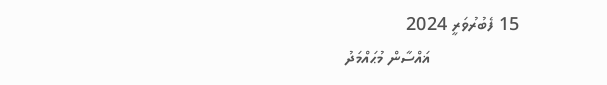15 ފެބުރުވަރީ 2024
                   ޣައްސާން މުޙައްމަދު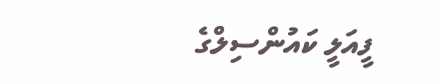ފީއަލީ ކައުންސިލްގެ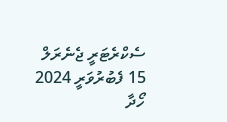ސެކްރެޓަރީ ޖެނެރަލް
15 ފެބުރުވަރީ 2024
ހޯދާ